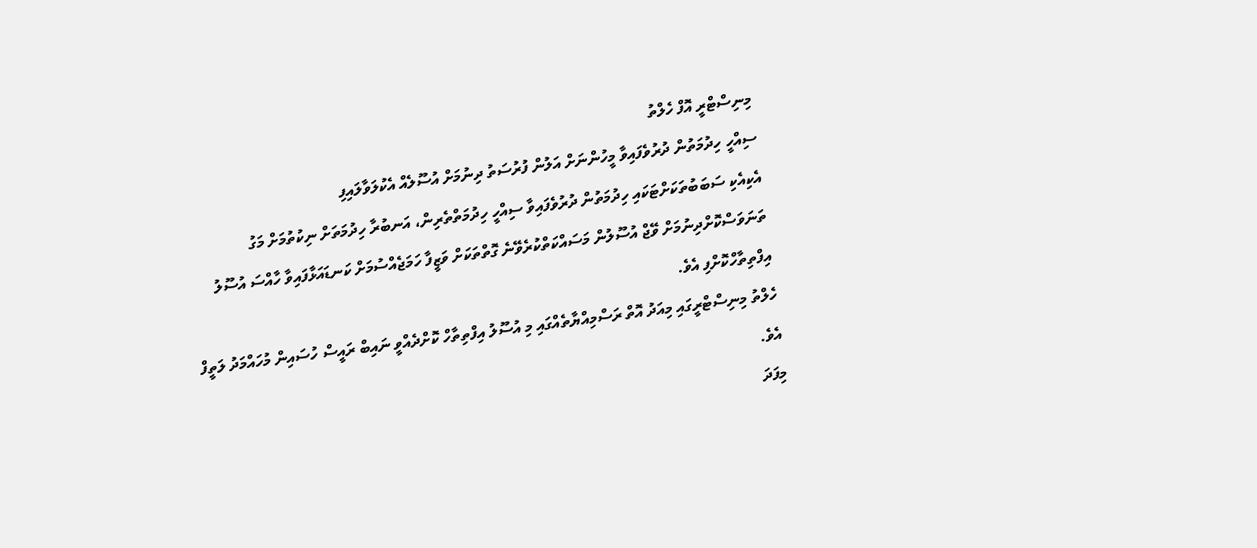މިނިސްޓްރީ އޮފް ހެލްތު
ސިއްހީ ހިދުމަތުން ދުރުވެފައިވާ މީހުންނަށް އަލުން ފުރުސަތު ދިނުމަށް އުސޫލެއް އެކުލަވާލައިފި
އެކިއެކި ސަބަބުތަކަށްޓަކައި ހިދުމަތުން ދުރުވެފައިވާ ސިއްހީ ހިދުމަތްތެރިން، އަނބުރާ ހިދުމަތަށް ނިކުތުމަށް މަގު ތަނަވަސްކޮށްދިނުމަށް ވޭޖް އުސޫލުން މަސައްކަތްކުރެވޭނެ ގޮތްތަކަށް ވަޒީފާ ހަމަޖެއްސުމަށް ކަނޑައަޅާފައިވާ ހާއްސަ އުސޫލު އިފްތިތާހްކޮށްފި އެވެ.
ހެލްތު މިނިސްޓްރީގައި މިއަދު އޮތް ރަސްމިއްޔާތެއްގައި މި އުސޫލު އިފްތިތާހް ކޮށްދެއްވީ ނައިބް ރައީސް ހުސައިން މުހައްމަދު ލަތީފް އެވެ.
މިފަދަ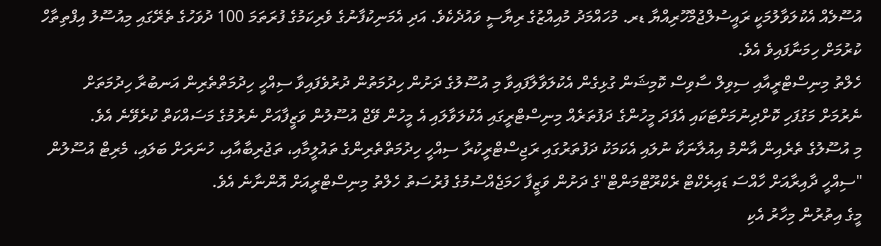އުސޫލެއް އެކުލަވާލުމަކީ ރައީސުލްޖުމްހޫރިއްޔާ ޑރ. މުހައްމަދު މުއިއްޒުގެ ރިޔާސީ ވައުދެކެވެ. އަދި އެމަނިކުފާނުގެ ވެރިކަމުގެ ފުރަތަމަ 100 ދުވަހުގެ ތެރޭގައި މިއުސޫލު އިފްތިތާހް ކުރުމަށް ހިމަނާފައިވެ އެވެ.
ހެލްތު މިނިސްޓްރީއާއި ސިވިލް ސާވިސް ކޮމިޝަން ގުޅިގެން އެކުލަވާލާފައިވާ މި އުސޫލުގެ ދަށުން ހިދުމަތުން ދުރުވެފައިވާ ސިއްހީ ހިދުމަތްތެރިން އަނބުރާ ހިދުމަތަށް ނެރުމަށް މަގުފަހި ކޮށްދިނުމަށްޓަކައި އެފަދަ މީހުންގެ ދަފުތަރެއް މިނިސްޓްރީގައި އެކުލަވާލައި އެ މީހުން ވޭޖް އުސޫލުން ވަޒީފާއަށް ނެރުމުގެ މަސައްކަތް ކުރެވޭނެ އެވެ.
މި އުސޫލުގެ ތެރެއިން އާންމު އިއުލާނަކާ ނުލައި އެކަމަކު ދަފުތަރުގައި ރަޖިސްޓްރީކުރާ ސިއްހީ ހިދުމަތްތެރިންގެ ތައުލީމާއި، ތަޖުރިބާއާއި، ހުނަރަށް ބަލައި، މެރިޓް އުސޫލުން "ސިއްހީ ދާއިރާއަށް ހާއްސަ ޑައިރެކްޓް ރެކްރޫޓްމަންޓް"ގެ ދަށުން ވަޒީފާ ހަމަޖެއްސުމުގެ ފުރުސަތު ހެލްތު މިނިސްޓްރީއަށް އޮންނާނެ އެވެ.
މީގެ އިތުރުން މިހާރު އެކި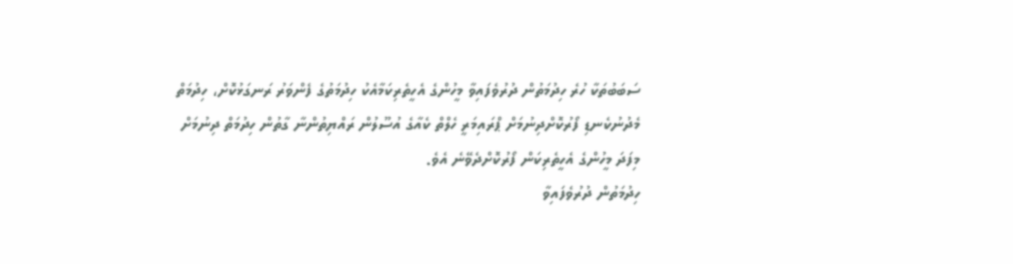ސަބަބުތަކާ ހުރެ ހިދުމަތުން ދުރުވެފައިވާ މީހުންގެ އެހީތެރިކަމާއެކު ހިދުމަތުގެ ފެންވަރު ރަނގަޅުކޮށް، ހިދުމަތް މެދުނުކެނޑި ފޯރުކޮށްދިނުމަށް ޕްރައިމަރީ ހެލްތް ކެއާގެ އުސޫލުން ރައްޔިތުންނާ ގާތުން ހިދުމަތް ދިނުމަށް މިފަދަ މީހުންގެ އެހީތެރިކަން ފޯރުކޮށްދެވޭނެ އެވެ.
ހިދުމަތުން ދުރުވެފައިވާ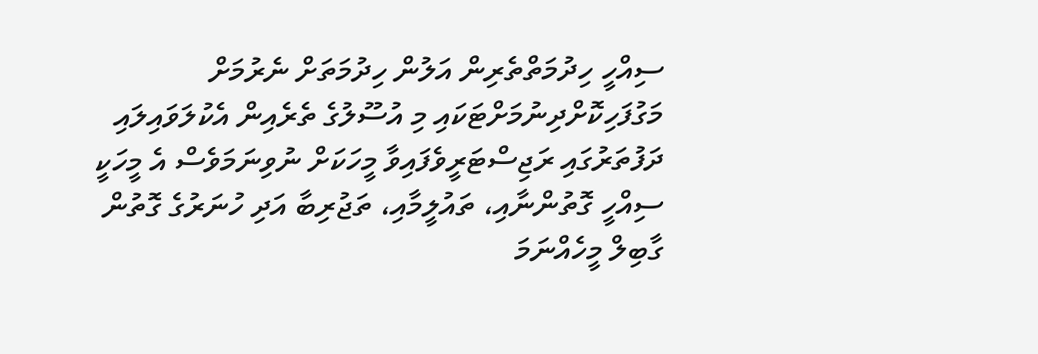ސިއްހީ ހިދުމަތްތެރިން އަލުން ހިދުމަތަށް ނެރުމަށް މަގުފަހިކޮށްދިނުމަށްޓަކައި މި އުސޫލުގެ ތެރެއިން އެކުލަވައިލައި ދަފުތަރުގައި ރަޖިސްޓަރީވެފައިވާ މީހަކަށް ނުވިނަމަވެސް އެ މީހަކީ ސިއްހީ ގޮތުންނާއި، ތައުލީމާއި، ތަޖުރިބާ އަދި ހުނަރުގެ ގޮތުން ގާބިލް މީހެއްނަމަ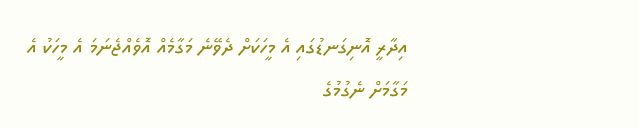އިދާރީ އޮނިގަނޑުގައި އެ މީހަކަށް ދެވޭނެ މަގާމެއް އޮވެއްޖެނަމަ އެ މީހަކު އެ މަގާމަށް ނެގުމުގެ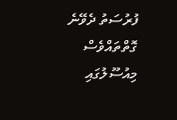ފުރުސަތު ދެވޭނެ ގޮތްތައްވެސް މިއުސޫލުގައި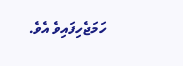ހަމަޖެހިފައިވެ އެވެ.